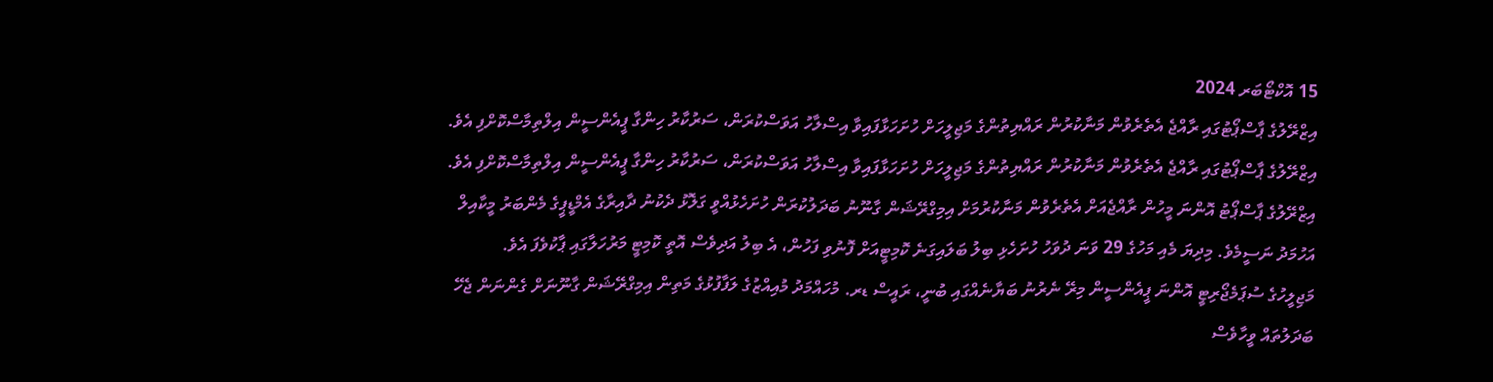15 އޮކްޓޯބަރ 2024
އިޒްރޭލުގެ ޕާސްޕޯޓުގައި ރާއްޖެ އެތެރެވުން މަނާކުރުން ރައްޔިތުންގެ މަޖިލީހަށް ހުށަހަޅާފައިވާ އިސްލާހު އަވަސްކުރަން، ސަރުކާރު ހިންގާ ޕީއެންސީން އިލްތިމާސްކޮށްފި އެވެ.
އިޒްރޭލުގެ ޕާސްޕޯޓުގައި ރާއްޖެ އެތެރެވުން މަނާކުރުން ރައްޔިތުންގެ މަޖިލީހަށް ހުށަހަޅާފައިވާ އިސްލާހު އަވަސްކުރަން، ސަރުކާރު ހިންގާ ޕީއެންސީން އިލްތިމާސްކޮށްފި އެވެ.
އިޒްރޭލުގެ ޕާސްޕޯޓު އޮންނަ މީހުން ރާއްޖެއަށް އެތެރެވުން މަނާކުރުމަށް އިމިގްރޭޝަން ގާނޫނު ބަދަލުކުރަން ހުށަހެޅުއްވީ ގަލޮޅު ދެކުނު ދާއިރާގެ އެމްޑީޕީގެ މެންބަރު މީކާއިލް އަހުމަދު ނަސީމެވެ. މިދިޔަ މެއި މަހުގެ 29 ވަނަ ދުވަހު ހުށަހެޅި ބިލު ބަލައިގަނެ ކޮމިޓީއަށް ފޮނުވި ފަހުން، އެ ބިލު އަދިވެސް އޮތީ ކޮމިޓީ މަރުހަލާގައި ޕާކުވެފަ އެވެ.
މަޖިލީހުގެ ސުޕަމެޖޯރިޓީ އޮންނަ ޕީއެންސީން މިރޭ ނެރުނު ބަޔާނެއްގައި ބުނީ، ރައީސް ޑރ. މުހައްމަދު މުއިއްޒުގެ ލަފާފުޅުގެ މަތިން އިމިގްރޭޝަން ގާނޫނަށް ގެންނަން ޖެހޭ ބަދަލުތައް ވީހާވެސް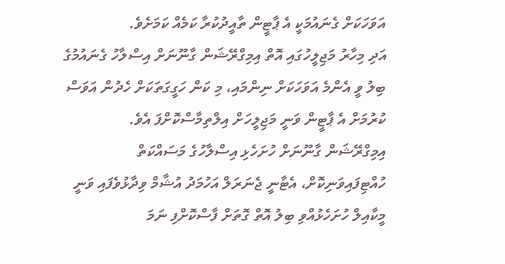އަވަހަކަށް ގެނައުމަކީ އެ ޕާޓީން ތާއީދުކުރާ ކަމެއް ކަމަށެވެ.
އަދި މިހާރު މަޖިލީހުގައި އޮތް އިމިގްރޭޝަން ގާނޫނަށް އިސްލާހު ގެނައުމުގެ ބިލު ވީ އެންމެ އަވަހަކަށް ނިންމައި، މި ކަން ހަގީގަތަކަށް ހެދުން އަވަސް ކުރުމަށް އެ ޕާޓީން ވަނީ މަޖިލީހަށް އިލްތިމާސްކޮށްފަ އެވެ.
އިމިގްރޭޝަން ގާނޫނަށް ހުށަހެޅި އިސްލާހުގެ މަސައްކަތް ހުއްޓިފައިވަނިކޮށް، އެޓާނީ ޖެނަރަލް އަހުމަދު އުޝާމް ވިދާޅުވެފައި ވަނީ މީކާއިލް ހުށަހެޅުއްވި ބިލު އޮތް ގޮތަށް ފާސްކޮށްފި ނަމަ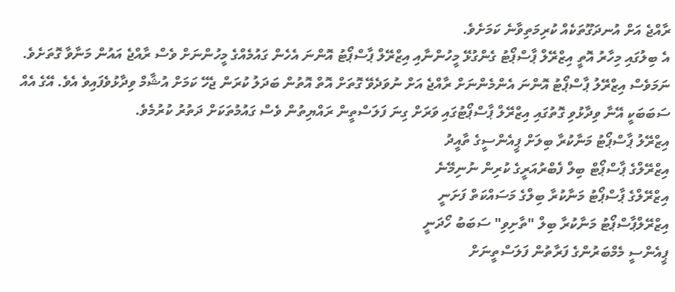ރާއްޖެ އަށް އުނދަގޫތަކެއް ކުރިމަތިވާނެ ކަމަށެވެ.
އެ ބިލުގައި މިހާރު އޮތީ އިޒްރޭލް ޕާސްޕޯޓު ގެންގުޅޭ މީހުންނާއި އިޒްރޭލް ޕާސްޕޯޓު އޮންނަ އެހެން ގައުމެއްގެ މީހުންނަށް ވެސް ރާއްޖެ އައުން މަނާވާ ގޮތަށެވެ.
ނަމަވެސް އިޒްރޭލު ޕާސްޕޯޓު އޮންނަ އެންމެންނަށް ރާއްޖެ އަށް ނުވަދެވޭ ގޮތަށް އޮތް އޮތުން ބަދަލު ކުރަން ޖެހޭ ކަމަށް އުޝާމް ވިދާޅުވެފައިވެ އެވެ. އޭގެ އެއް ސަބަބަކީ އޭނާ ވިދާޅުވި ގޮތުގައި އިޒްރޭލް ޕާސްޕޯޓުގައި ވަރަށް ގިނަ ފަލަސްތީން ރައްޔިތުން ވެސް ގައުމުތަކަށް ދަތުރު ކުރުމެވެ.
އިޒްރޭލު ޕާސްޕޯޓު މަނާކުރާ ބިލަށް ޕީއެންސީގެ ތާއީދު
އިޒްރޭލްގެ ޕާސްޕޯޓް ބިލް ފެބްރުއަރީގެ ކުރިން ނުނިމޭނެ
އިޒްރޭލްގެ ޕާސްޕޯޓު މަނާކުރާ ބިލްގެ މަސައްކަތް ފަށަނީ
އިޒްރޭލްޕާސްޕޯޓު މަނާކުރާ ބިލް "ތާށިވި" ސަބަބު ހޯދަނީ
ޕީއެންސީ މެމްބަރުންގެ ފަރާތުން ފަލަސްތީނަށް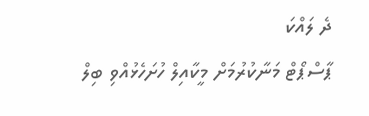ދެ ލައްކަ
ޕާސްޕޯޓް މަނާކުރުމަށް މީކާއިލް ހުށަހެޅުއްވި ބިލް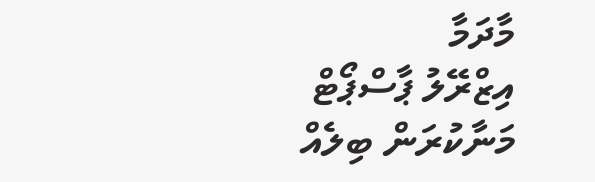މާދަމާ
އިޒްރޭލު ޕާސްޕޯޓް މަނާކުރަން ބިލެއް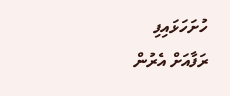ހުށަހަޅައިފި
ރަފާއަށް އެރުން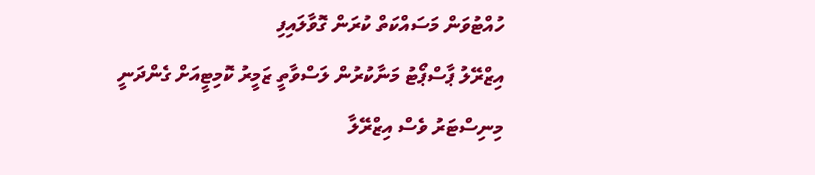ހުއްޓުވަން މަސައްކަތް ކުރަން ގޮވާލައިފި
އިޒްރޭލު ޕާސްޕޯޓު މަނާކުރުން ލަސްވާތީ ޒަމީރު ކޮމިޓީއަށް ގެންދަނީ
މިނިސްޓަރު ވެސް އިޒްރޭލާ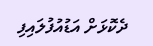ދެކޮޅަށް އަޑުއުފުލައިފި